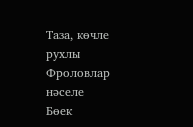Таза, көчле рухлы Фроловлар нәселе
Бөек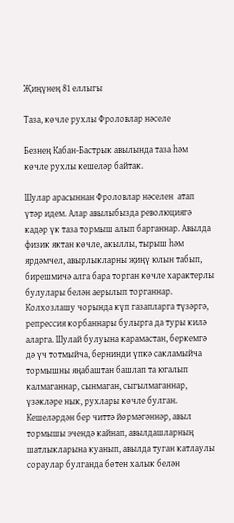Җиңүнең 81 еллыгы

Таза, көчле рухлы Фроловлар нәселе

Безнең Кабан-Бастрык авылында таза һәм көчле рухлы кешеләр байтак.

Шулар арасыннан Фроловлар нәселен  атап үтәр идем. Алар авылыбызда революциягә кадәр үк таза тормыш алып барганнар. Авылда физик яктан көчле, акыллы, тырыш һәм ярдәмчел, авырлыкларны җиңү юлын табып, бирешмичә алга бара торган көчле характерлы булулары белән аерылып торганнар. Колхозлашу чорында күп газапларга түзәргә, репрессия корбаннары булырга да туры килә аларга. Шулай булуына карамастан, беркемгә дә үч тотмыйча, бернинди үпкә сакламыйча тормышны яңабаштан башлап та югалып калмаганнар, сынмаган, сыгылмаганнар, үзәкләре нык, рухлары көчле булган. Кешеләрдән бер читтә йөрмәгәннәр, авыл тормышы эчендә кайнап, авылдашларның шатлыкларына куанып, авылда туган катлаулы сораулар булганда бөтен халык белән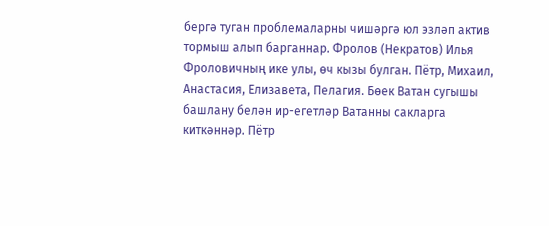бергә туган проблемаларны чишәргә юл эзләп актив тормыш алып барганнар. Фролов (Некратов) Илья Фроловичның ике улы, өч кызы булган. Пётр, Михаил, Анастасия, Елизавета, Пелагия. Бөек Ватан сугышы башлану белән ир-егетләр Ватанны сакларга киткәннәр. Пётр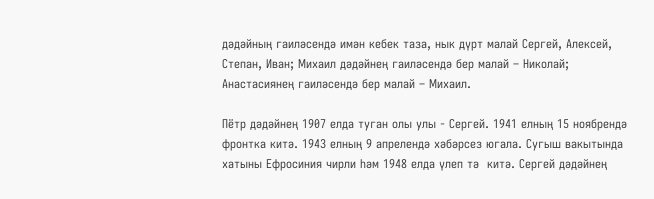дәдәйның гаиләсендә имән кебек таза, нык дүрт малай Сергей, Алексей, Степан, Иван; Михаил дәдәйнең гаиләсендә бер малай – Николай; Анастасиянең гаиләсендә бер малай – Михаил.

Пётр дәдәйнең 1907 елда туган олы улы - Сергей. 1941 елның 15 ноябрендә фронтка китә. 1943 елның 9 апрелендә хәбәрсез югала. Сугыш вакытында  хатыны Ефросиния чирли һәм 1948 елда үлеп тә  китә. Сергей дәдәйнең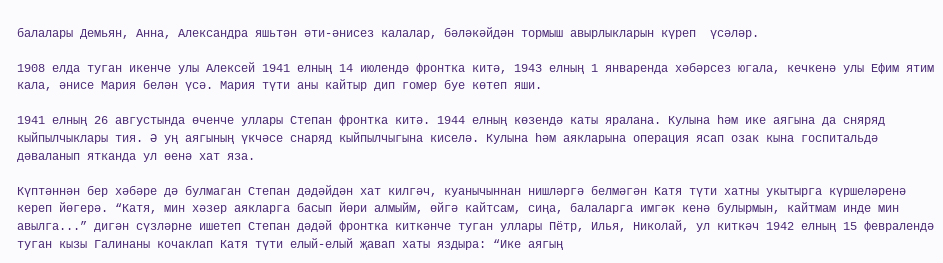балалары Демьян, Анна, Александра яшьтән әти-әнисез калалар, бәләкәйдән тормыш авырлыкларын күреп  үсәләр.

1908 елда туган икенче улы Алексей 1941 елның 14 июлендә фронтка китә, 1943 елның 1 январенда хәбәрсез югала, кечкенә улы Ефим ятим кала, әнисе Мария белән үсә. Мария түти аны кайтыр дип гомер буе көтеп яши.

1941 елның 26 августында өченче уллары Степан фронтка китә. 1944 елның көзендә каты яралана. Кулына һәм ике аягына да сняряд кыйпылчыклары тия. Ә уң аягының үкчәсе снаряд кыйпылчыгына киселә. Кулына һәм аякларына операция ясап озак кына госпитальдә дәваланып ятканда ул өенә хат яза.

Күптәннән бер хәбәре дә булмаган Степан дәдәйдән хат килгәч, куанычыннан нишләргә белмәгән Катя түти хатны укытырга күршеләренә кереп йөгерә. “Катя, мин хәзер аякларга басып йөри алмыйм, өйгә кайтсам, сиңа, балаларга имгәк кенә булырмын, кайтмам инде мин авылга...” дигән сүзләрне ишетеп Степан дәдәй фронтка киткәнче туган уллары Пётр, Илья, Николай, ул киткәч 1942 елның 15 февралендә туган кызы Галинаны кочаклап Катя түти елый-елый җавап хаты яздыра: “Ике аягың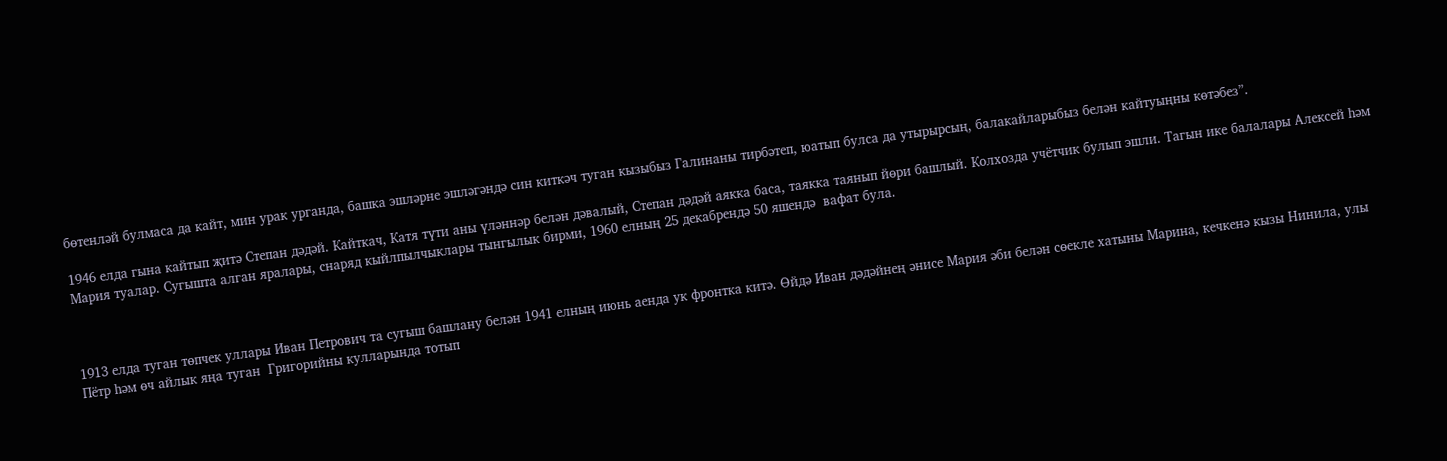бөтенләй булмаса да кайт, мин урак урганда, башка эшләрне эшләгәндә син киткәч туган кызыбыз Галинаны тирбәтеп, юатып булса да утырырсың, балакайларыбыз белән кайтуыңны көтәбез”.

1946 елда гына кайтып җитә Степан дәдәй. Кайткач, Катя түти аны үләннәр белән дәвалый, Степан дәдәй аякка баса, таякка таянып йөри башлый. Колхозда учётчик булып эшли. Тагын ике балалары Алексей һәм Мария туалар. Сугышта алган яралары, снаряд кыйлпылчыклары тынгылык бирми, 1960 елның 25 декабрендә 50 яшендә  вафат була.



1913 елда туган төпчек уллары Иван Петрович та сугыш башлану белән 1941 елның июнь аенда ук фронтка китә. Өйдә Иван дәдәйнең әнисе Мария әби белән сөекле хатыны Марина, кечкенә кызы Нинила, улы Пётр һәм өч айлык яңа туган  Григорийны кулларында тотып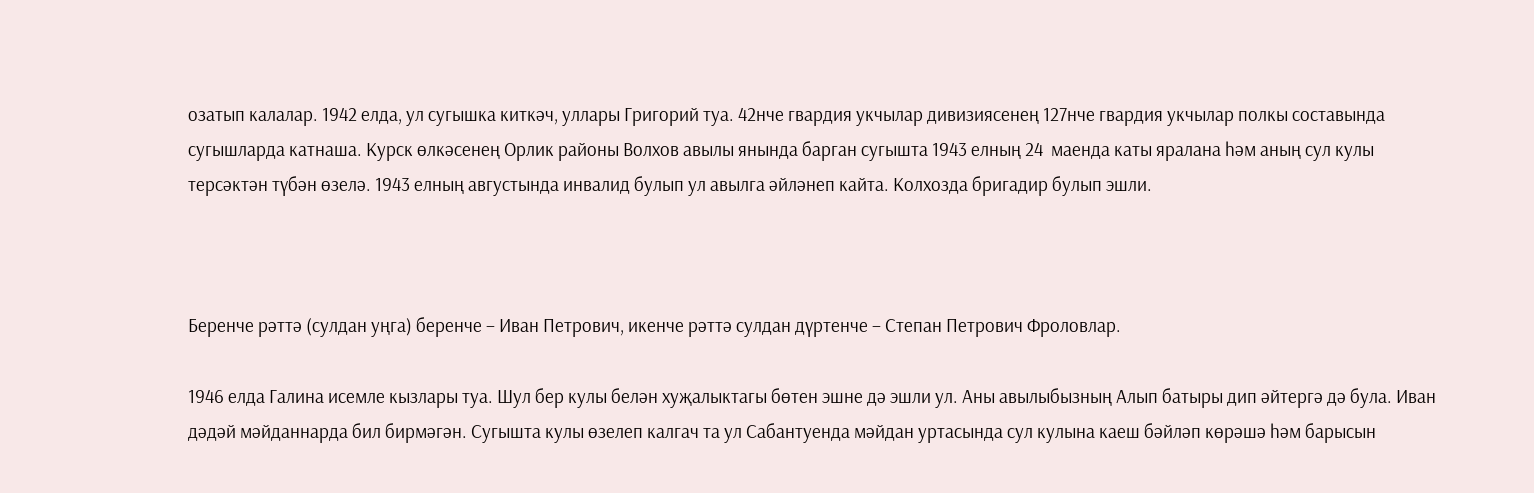озатып калалар. 1942 елда, ул сугышка киткәч, уллары Григорий туа. 42нче гвардия укчылар дивизиясенең 127нче гвардия укчылар полкы составында сугышларда катнаша. Курск өлкәсенең Орлик районы Волхов авылы янында барган сугышта 1943 елның 24  маенда каты яралана һәм аның сул кулы терсәктән түбән өзелә. 1943 елның августында инвалид булып ул авылга әйләнеп кайта. Колхозда бригадир булып эшли.



Беренче рәттә (сулдан уңга) беренче – Иван Петрович, икенче рәттә сулдан дүртенче – Степан Петрович Фроловлар.

1946 елда Галина исемле кызлары туа. Шул бер кулы белән хуҗалыктагы бөтен эшне дә эшли ул. Аны авылыбызның Алып батыры дип әйтергә дә була. Иван дәдәй мәйданнарда бил бирмәгән. Сугышта кулы өзелеп калгач та ул Сабантуенда мәйдан уртасында сул кулына каеш бәйләп көрәшә һәм барысын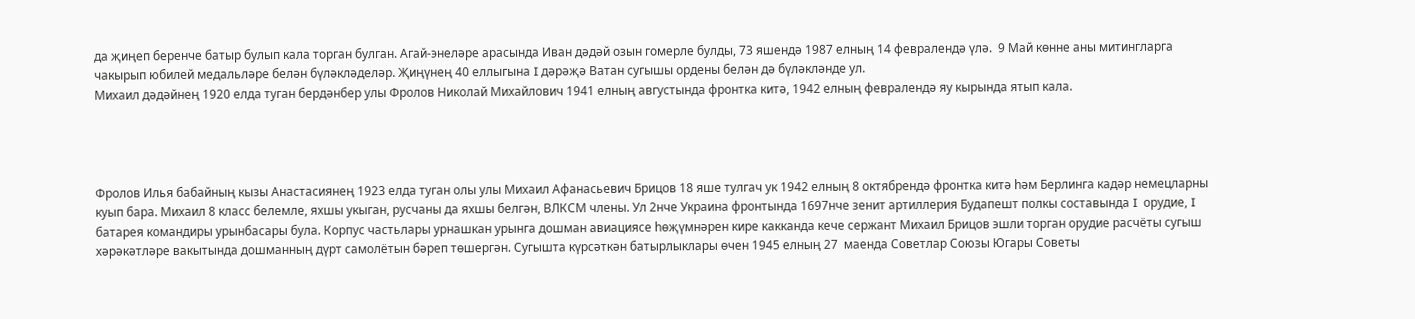да җиңеп беренче батыр булып кала торган булган. Агай-энеләре арасында Иван дәдәй озын гомерле булды, 73 яшендә 1987 елның 14 февралендә үлә.  9 Май көнне аны митингларга чакырып юбилей медальләре белән бүләкләделәр. Җиңүнең 40 еллыгына I дәрәҗә Ватан сугышы ордены белән дә бүләкләнде ул.
Михаил дәдәйнең 1920 елда туган бердәнбер улы Фролов Николай Михайлович 1941 елның августында фронтка китә, 1942 елның февралендә яу кырында ятып кала.




Фролов Илья бабайның кызы Анастасиянең 1923 елда туган олы улы Михаил Афанасьевич Брицов 18 яше тулгач ук 1942 елның 8 октябрендә фронтка китә һәм Берлинга кадәр немецларны куып бара. Михаил 8 класс белемле, яхшы укыган, русчаны да яхшы белгән, ВЛКСМ члены. Ул 2нче Украина фронтында 1697нче зенит артиллерия Будапешт полкы составында I  орудие, I батарея командиры урынбасары була. Корпус частьлары урнашкан урынга дошман авиациясе һөҗүмнәрен кире какканда кече сержант Михаил Брицов эшли торган орудие расчёты сугыш хәрәкәтләре вакытында дошманның дүрт самолётын бәреп төшергән. Сугышта күрсәткән батырлыклары өчен 1945 елның 27  маенда Советлар Союзы Югары Советы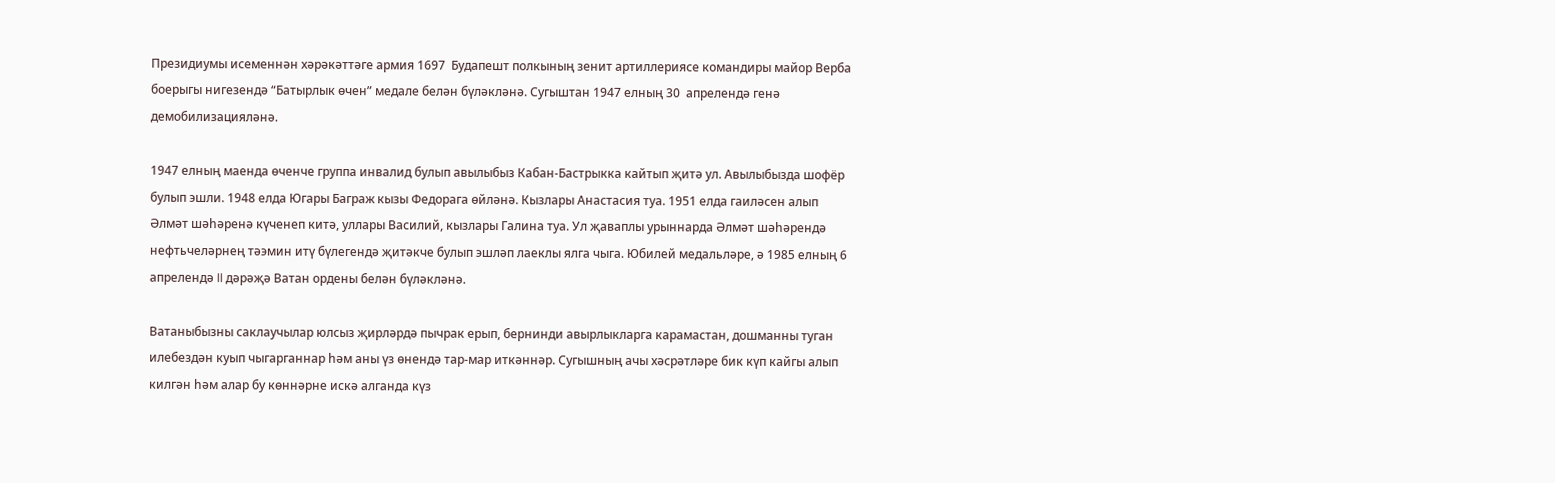Президиумы исеменнән хәрәкәттәге армия 1697  Будапешт полкының зенит артиллериясе командиры майор Верба боерыгы нигезендә “Батырлык өчен” медале белән бүләкләнә. Сугыштан 1947 елның 30  апрелендә генә демобилизацияләнә.

1947 елның маенда өченче группа инвалид булып авылыбыз Кабан-Бастрыкка кайтып җитә ул. Авылыбызда шофёр булып эшли. 1948 елда Югары Баграж кызы Федорага өйләнә. Кызлары Анастасия туа. 1951 елда гаиләсен алып Әлмәт шәһәренә күченеп китә, уллары Василий, кызлары Галина туа. Ул җаваплы урыннарда Әлмәт шәһәрендә нефтьчеләрнең тәэмин итү бүлегендә җитәкче булып эшләп лаеклы ялга чыга. Юбилей медальләре, ә 1985 елның 6 апрелендә II дәрәҗә Ватан ордены белән бүләкләнә.

Ватаныбызны саклаучылар юлсыз җирләрдә пычрак ерып, бернинди авырлыкларга карамастан, дошманны туган илебездән куып чыгарганнар һәм аны үз өнендә тар-мар иткәннәр. Сугышның ачы хәсрәтләре бик күп кайгы алып килгән һәм алар бу көннәрне искә алганда күз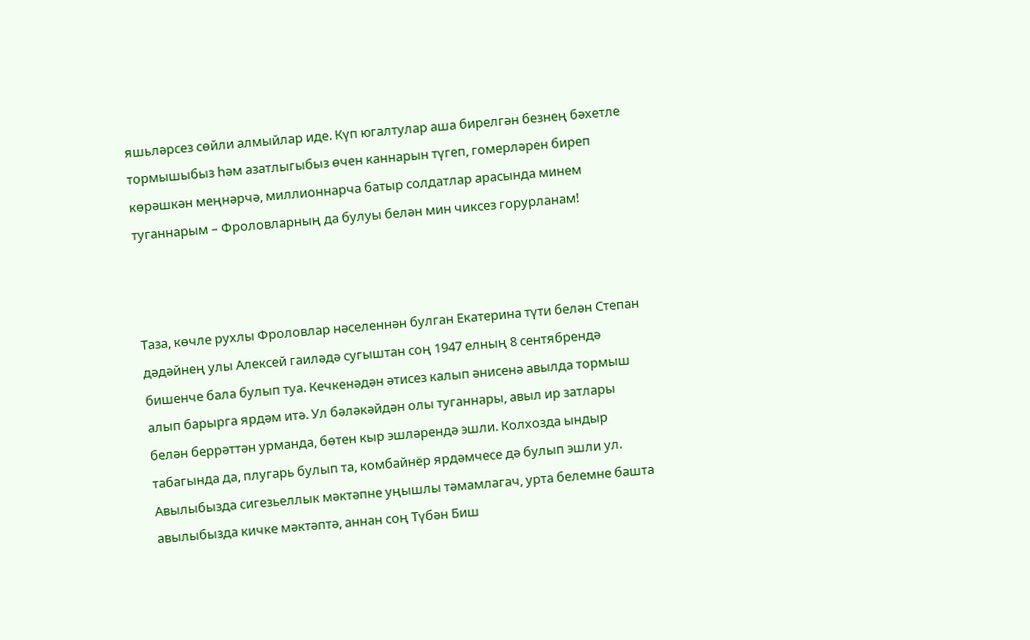яшьләрсез сөйли алмыйлар иде. Күп югалтулар аша бирелгән безнең бәхетле тормышыбыз һәм азатлыгыбыз өчен каннарын түгеп, гомерләрен биреп көрәшкән меңнәрчә, миллионнарча батыр солдатлар арасында минем туганнарым – Фроловларның да булуы белән мин чиксез горурланам!



Таза, көчле рухлы Фроловлар нәселеннән булган Екатерина түти белән Степан дәдәйнең улы Алексей гаиләдә сугыштан соң 1947 елның 8 сентябрендә бишенче бала булып туа. Кечкенәдән әтисез калып әнисенә авылда тормыш алып барырга ярдәм итә. Ул бәләкәйдән олы туганнары, авыл ир затлары белән беррәттән урманда, бөтен кыр эшләрендә эшли. Колхозда ындыр табагында да, плугарь булып та, комбайнёр ярдәмчесе дә булып эшли ул. Авылыбызда сигезьеллык мәктәпне уңышлы тәмамлагач, урта белемне башта авылыбызда кичке мәктәптә, аннан соң Түбән Биш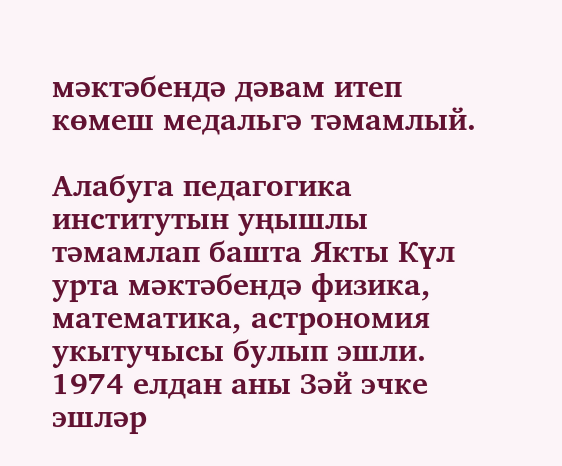мәктәбендә дәвам итеп көмеш медальгә тәмамлый.

Алабуга педагогика институтын уңышлы тәмамлап башта Якты Күл урта мәктәбендә физика, математика, астрономия укытучысы булып эшли. 1974 елдан аны Зәй эчке эшләр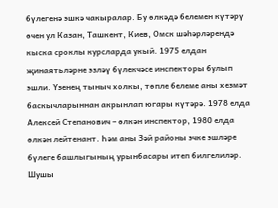бүлегенә эшкә чакыралар. Бу өлкәдә белемен күтәрү өчен ул Казан, Ташкент, Киев, Омск шәһәрләрендә кыска сроклы курсларда укый. 1975 елдан җинаятьләрне эзләү бүлекчәсе инспекторы булып эшли. Үзенең тыныч холкы, төпле белеме аны хезмәт баскычларыннан акрынлап югары күтәрә. 1978 елда Алексей Степанович – өлкән инспектор, 1980 елда өлкән лейтенант. Һәм аны Зәй районы эчке эшләре бүлеге башлыгының урынбасары итеп билгелиләр. Шушы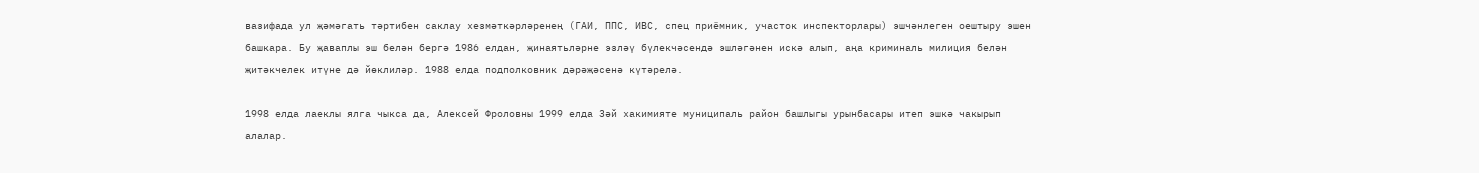вазифада ул җәмәгать тәртибен саклау хезмәткәрләренең (ГАИ, ППС, ИВС, спец приёмник, участок инспекторлары) эшчәнлеген оештыру эшен башкара. Бу җаваплы эш белән бергә 1986 елдан, җинаятьләрне эзләү бүлекчәсендә эшләгәнен искә алып, аңа криминаль милиция белән җитәкчелек итүне дә йөклиләр. 1988 елда подполковник дәрәҗәсенә күтәрелә.

1998 елда лаеклы ялга чыкса да, Алексей Фроловны 1999 елда Зәй хакимияте муниципаль район башлыгы урынбасары итеп эшкә чакырып алалар.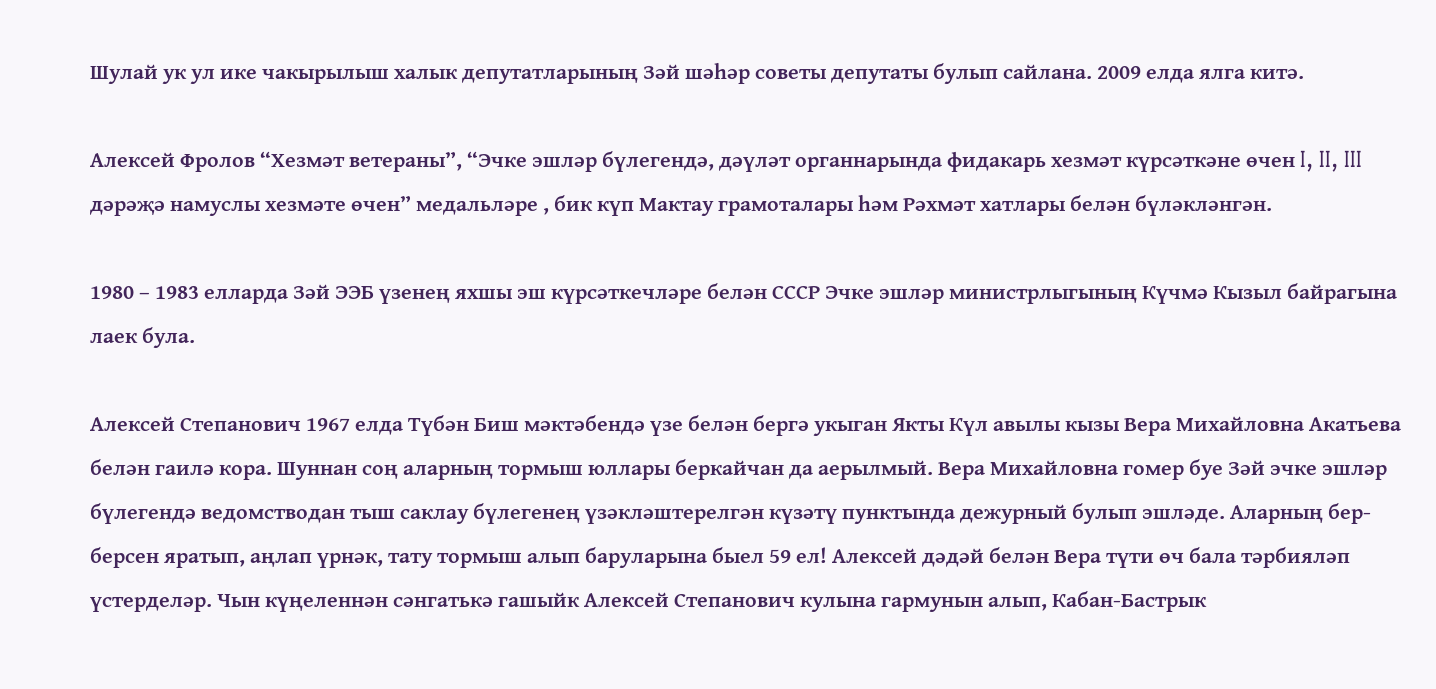Шулай ук ул ике чакырылыш халык депутатларының Зәй шәһәр советы депутаты булып сайлана. 2009 елда ялга китә.

Алексей Фролов “Хезмәт ветераны”, “Эчке эшләр бүлегендә, дәүләт органнарында фидакарь хезмәт күрсәткәне өчен I, II, III дәрәҗә намуслы хезмәте өчен” медальләре , бик күп Мактау грамоталары һәм Рәхмәт хатлары белән бүләкләнгән.

1980 – 1983 елларда Зәй ЭЭБ үзенең яхшы эш күрсәткечләре белән СССР Эчке эшләр министрлыгының Күчмә Кызыл байрагына лаек була.

Алексей Степанович 1967 елда Түбән Биш мәктәбендә үзе белән бергә укыган Якты Күл авылы кызы Вера Михайловна Акатьева белән гаилә кора. Шуннан соң аларның тормыш юллары беркайчан да аерылмый. Вера Михайловна гомер буе Зәй эчке эшләр бүлегендә ведомстводан тыш саклау бүлегенең үзәкләштерелгән күзәтү пунктында дежурный булып эшләде. Аларның бер-берсен яратып, аңлап үрнәк, тату тормыш алып баруларына быел 59 ел! Алексей дәдәй белән Вера түти өч бала тәрбияләп үстерделәр. Чын күңеленнән сәнгатькә гашыйк Алексей Степанович кулына гармунын алып, Кабан-Бастрык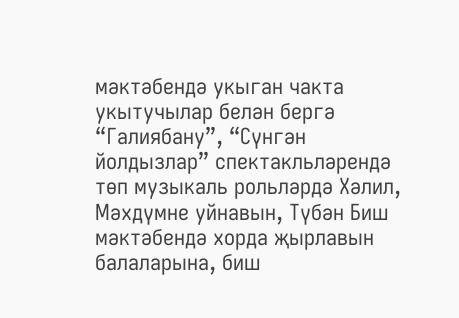мәктәбендә укыган чакта укытучылар белән бергә “Галиябану”, “Сүнгән йолдызлар” спектакльләрендә төп музыкаль рольләрдә Хәлил, Мәхдүмне уйнавын, Түбән Биш мәктәбендә хорда җырлавын балаларына, биш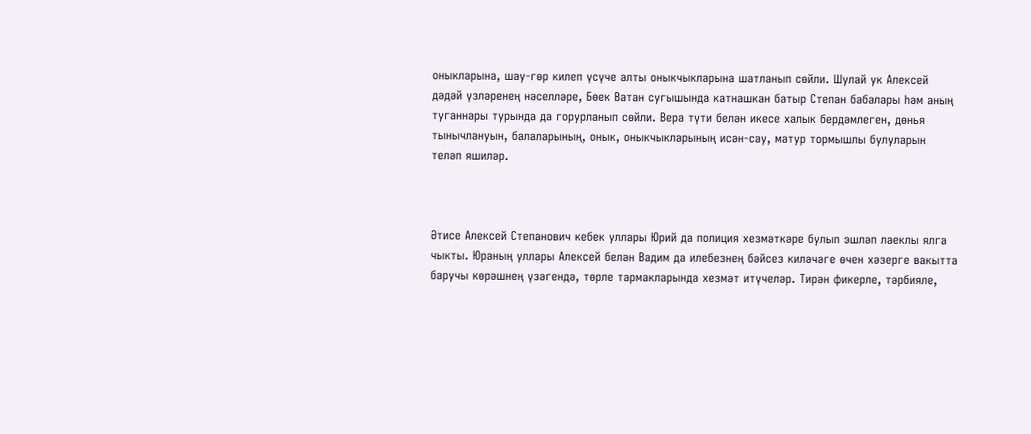оныкларына, шау-гөр килеп үсүче алты оныкчыкларына шатланып сөйли. Шулай ук Алексей дәдәй үзләренең нәселләре, Бөек Ватан сугышында катнашкан батыр Степан бабалары һәм аның туганнары турында да горурланып сөйли. Вера түти белән икесе халык бердәмлеген, дөнья тынычлануын, балаларының, онык, оныкчыкларының исән-сау, матур тормышлы булуларын теләп яшиләр.



Әтисе Алексей Степанович кебек уллары Юрий да полиция хезмәткәре булып эшләп лаеклы ялга чыкты. Юраның уллары Алексей белән Вадим да илебезнең бәйсез киләчәге өчен хәзерге вакытта баручы көрәшнең үзәгендә, төрле тармакларында хезмәт итүчеләр. Тирән фикерле, тәрбияле,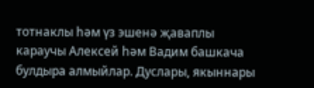тотнаклы һәм үз эшенә җаваплы караучы Алексей һәм Вадим башкача булдыра алмыйлар. Дуслары, якыннары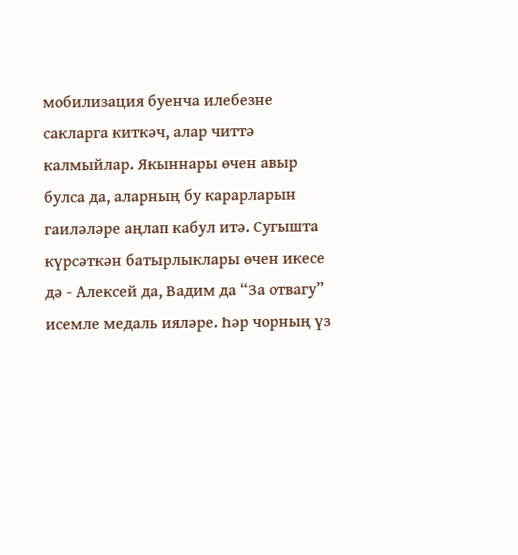мобилизация буенча илебезне сакларга киткәч, алар читтә калмыйлар. Якыннары өчен авыр булса да, аларның бу карарларын гаиләләре аңлап кабул итә. Сугышта күрсәткән батырлыклары өчен икесе дә - Алексей да, Вадим да “За отвагу” исемле медаль ияләре. Һәр чорның үз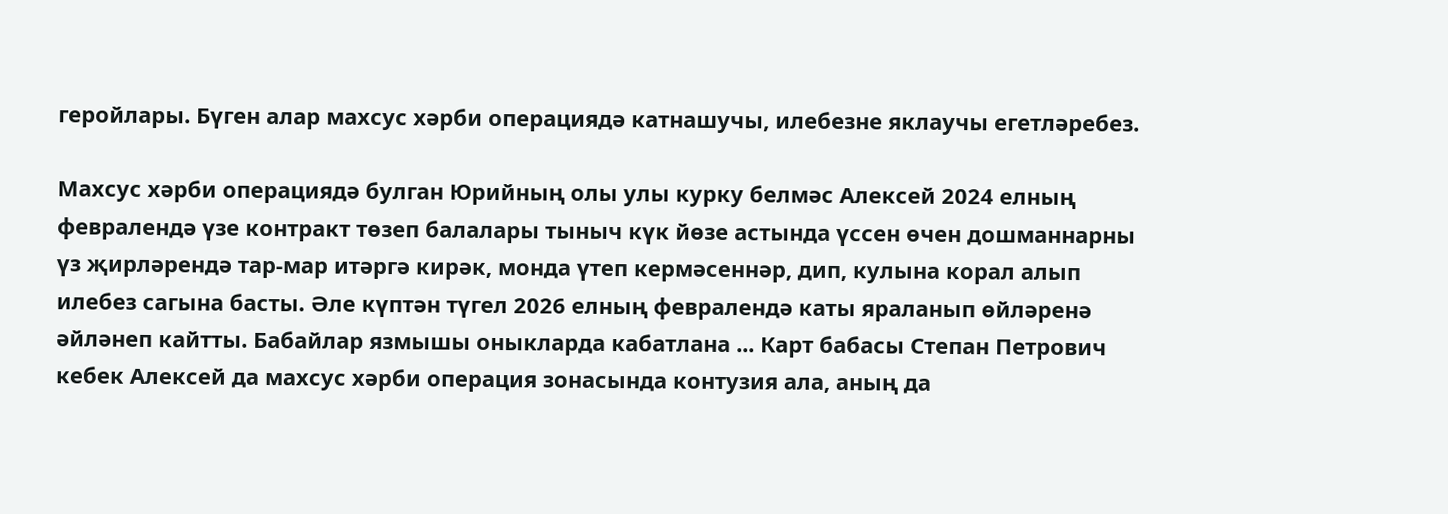геройлары. Бүген алар махсус хәрби операциядә катнашучы, илебезне яклаучы егетләребез.

Махсус хәрби операциядә булган Юрийның олы улы курку белмәс Алексей 2024 елның февралендә үзе контракт төзеп балалары тыныч күк йөзе астында үссен өчен дошманнарны үз җирләрендә тар-мар итәргә кирәк, монда үтеп кермәсеннәр, дип, кулына корал алып илебез сагына басты. Әле күптән түгел 2026 елның февралендә каты яраланып өйләренә әйләнеп кайтты. Бабайлар язмышы оныкларда кабатлана ... Карт бабасы Степан Петрович кебек Алексей да махсус хәрби операция зонасында контузия ала, аның да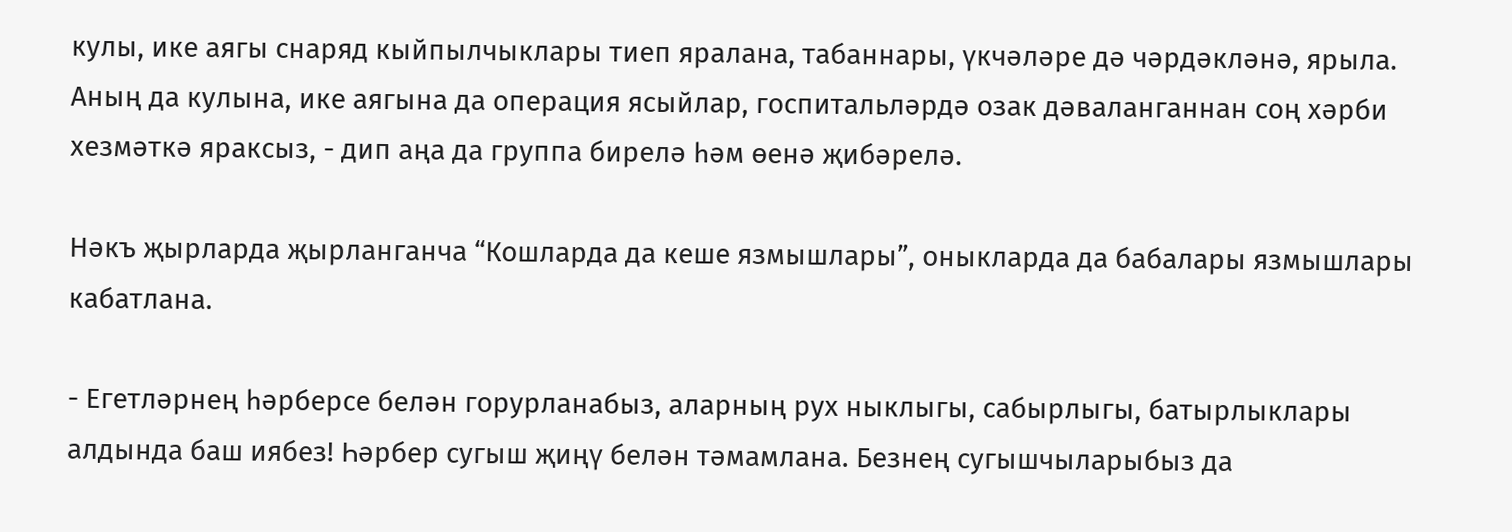кулы, ике аягы снаряд кыйпылчыклары тиеп яралана, табаннары, үкчәләре дә чәрдәкләнә, ярыла. Аның да кулына, ике аягына да операция ясыйлар, госпитальләрдә озак дәваланганнан соң хәрби хезмәткә яраксыз, - дип аңа да группа бирелә һәм өенә җибәрелә.

Нәкъ җырларда җырланганча “Кошларда да кеше язмышлары”, оныкларда да бабалары язмышлары кабатлана.

- Егетләрнең һәрберсе белән горурланабыз, аларның рух ныклыгы, сабырлыгы, батырлыклары алдында баш иябез! Һәрбер сугыш җиңү белән тәмамлана. Безнең сугышчыларыбыз да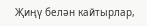Җиңү белән кайтырлар,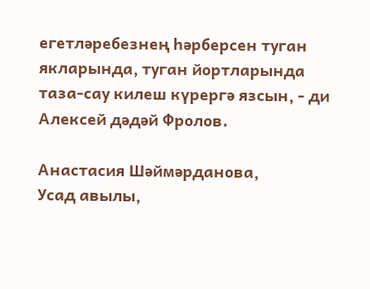егетләребезнең һәрберсен туган якларында, туган йортларында таза-сау килеш күрергә язсын, - ди Алексей дәдәй Фролов.

Анастасия Шәймәрданова,
Усад авылы,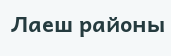Лаеш районы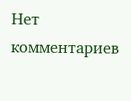Нет комментариев